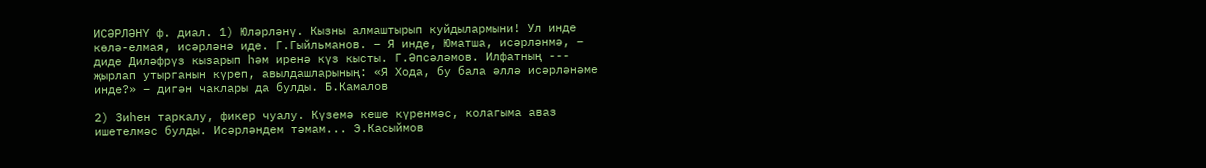ИСӘРЛӘНҮ ф. диал. 1) Юләрләнү. Кызны алмаштырып куйдылармыни! Ул инде көлә-елмая, исәрләнә иде. Г.Гыйльманов. – Я инде, Юматша, исәрләнмә, – диде Диләфрүз кызарып һәм иренә күз кысты. Г.Әпсәләмов. Илфатның --- җырлап утырганын күреп, авылдашларының: «Я Хода, бу бала әллә исәрләнәме инде?» – дигән чаклары да булды. Б.Камалов

2) Зиһен таркалу, фикер чуалу. Күземә кеше күренмәс, колагыма аваз ишетелмәс булды. Исәрләндем тәмам... Э.Касыймов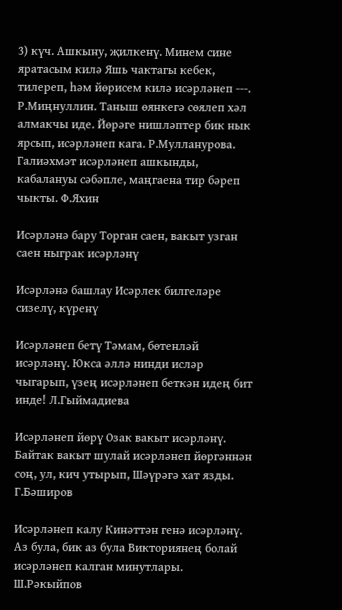3) күч. Ашкыну, җилкенү. Минем сине яратасым килә Яшь чактагы кебек, тилереп, һәм йөрисем килә исәрләнеп ---. Р.Миңнуллин. Таныш өянкегә сөялеп хәл алмакчы иде. Йөрәге нишләптер бик нык ярсып, исәрләнеп кага. Р.Мулланурова. Галиәхмәт исәрләнеп ашкынды, кабалануы сәбәпле, маңгаена тир бәреп чыкты. Ф.Яхин

Исәрләнә бару Торган саен, вакыт узган саен ныграк исәрләнү

Исәрләнә башлау Исәрлек билгеләре сизелү, күренү

Исәрләнеп бетү Тәмам, бөтенләй исәрләнү. Юкса әллә нинди исләр чыгарып, үзең исәрләнеп беткән идең бит инде! Л.Гыймадиева

Исәрләнеп йөрү Озак вакыт исәрләнү. Байтак вакыт шулай исәрләнеп йөргәннән соң, ул, кич утырып, Шәүрәгә хат язды. Г.Бәширов

Исәрләнеп калу Кинәттән генә исәрләнү. Аз була, бик аз була Викториянең болай исәрләнеп калган минутлары. Ш.Рәкыйпов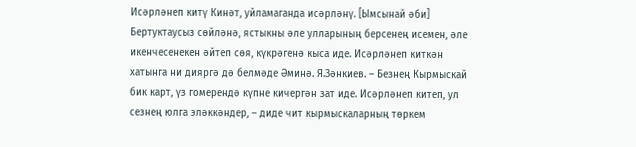Исәрләнеп китү Кинәт, уйламаганда исәрләнү. [Ымсынай әби] Бертуктаусыз сөйләнә, ястыкны әле улларының берсенең исемен, әле икенчесенекен әйтеп сөя, күкрәгенә кыса иде. Исәрләнеп киткән хатынга ни дияргә дә белмәде Әминә. Я.Зәнкиев. – Безнең Кырмыскай бик карт, үз гомерендә күпне кичергән зат иде. Исәрләнеп китеп, ул сезнең юлга эләккәндер, – диде чит кырмыскаларның төркем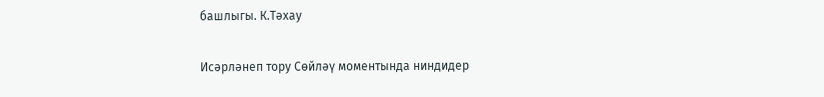башлыгы. К.Тәхау

Исәрләнеп тору Сөйләү моментында ниндидер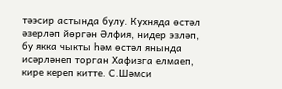тәэсир астында булу. Кухняда өстәл әзерләп йөргән Әлфия, нидер эзләп, бу якка чыкты һәм өстәл янында исәрләнеп торган Хафизга елмаеп, кире кереп китте. С.Шәмси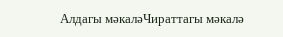Алдагы мәкаләЧираттагы мәкалә